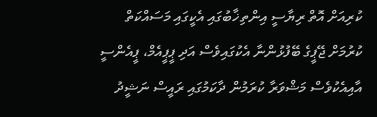ކުރިއަށް އޮތް ރިޔާސީ އިންތިޚާބުގައި އެކީގައި މަސައްކަތް ކުރުމަށް ޖޭޕީގެ ބޭފުޅުންނާ އެކުގައިވެސް އަދި ޕީޕީއެމް، ޕީއެންސީ އާއިއެކުވެސް މަޝްވަރާ ކުރަމުން ދާކަމުގައި ރައީސް ނަޝީދު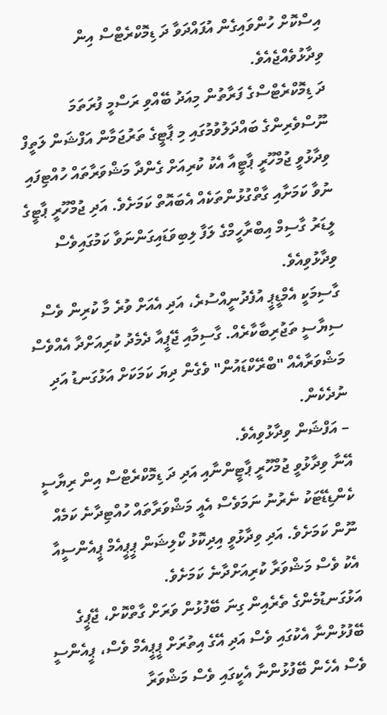އިސްކޮށް ހުންވައިގެން އުފައްދަވާ ދަ ޑިމޮކްރެޓްސް އިން ވިދާޅުވެއްޖެއެވެ.
ދަ ޑިމޮކްރެޓްސްގެ ފަރާތުން މިއަދު ބޭއްވި ރަސްމީ ފުރަތަމަ ނޫސްވެރިންގެ ބައްދަލުވުމުގައި މި ޕާޓީގެ ތަރުޖަމާން އަފްޝަން ލަތީފް ވިދާޅުވީ ޖުމްހޫރީ ޕާޓީއާ އެކު ކުރިއަށް ގެންދާ މަޝްވަރާތައް ހުއްޓިފައި ނުވާ ކަމަށާއި ގާތްގުޅުންތަކެއް އެބައޮތް ކަމަށެވެ. އަދި ޖުމްހޫރީ ޕާޓީގެ ލީޑަރު ގާސިމް އިބްރާހީމްގެ ލަފާ ލިބިވަޑައިގަންނަވާ ކަމުގައިވެސް ވިދާޅުވިއެވެ.
ގާސިމަކީ އެމްޑީޕީ އުފެދުނީއްސުރެ، އަދި އެއަށް ވުރެ މާ ކުރިން ވެސް ސިޔާސީ ތަޖުރިބާކާރެއް. ގާސިމާއި ޖޭޕީއާ ދެމެދު ކުރިއަށްދާ އެއްވެސް މަޝްވަރާއެއް "ބްރޭކްޑައުން" ވެގެން ދިޔަ ކަމަކަށް އަޅުގަނޑު އަދި ނުދެކެން.
– އަފްޝަން ވިދާޅުވިއެވެ.
އޭނާ ވިދާޅުވީ ޖުމްހޫރީ ޕާޓީންނާއި އަދި ދަ ޑިމޮކްރެޓްސް އިން ރިޔާސީ ކެންޑިޑޭޓަކު ނެރުނު ނަމަވެސް އެއީ މަޝްވަރާތައް ހުއްޓިދާނެ ކަމެއް ނޫން ކަމަށެވެ. އަދި ވިދާޅުވީ އިދިކޮޅު ކޯލިޝަން ޕީޕީއެމް ޕީއެންސީއާ އެކު ވެސް މަޝްވަރާ ކުރިއަށްދާނެ ކަމަށެވެ.
އަޅުގަނޑުމެންގެ ތެރެއިން ގިނަ ބޭފުޅުން ވަރަށް ގާތްކޮށް، ޖޭޕީގެ ބޭފުޅުންނާ އެކުގައި ވެސް އަދި އޭގެ އިތުރަށް ޕީޕީއެމް ވެސް، ޕީއެންސީ ވެސް އެހެން ބޭފުޅުންނާ އެކީގައި ވެސް މަޝްވަރާ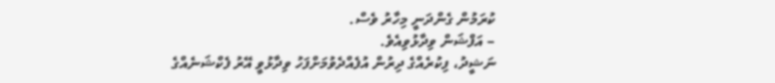ކުރަމުން ގެންދަނީ މިހާރު ވެސް.
– އަފްޝަން ވިދާޅުވިއެވެ.
ނަޝީދު، ފިކުރެއްގެ ދިރުން އުފެއްދެވުމަށްފަހު ވިދާޅުވީ އޭރު ފެކްޝަނެއްގެ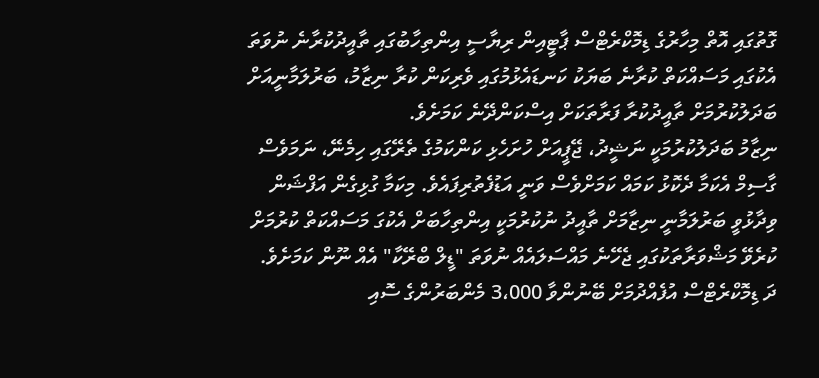ގޮތުގައި އޮތް މިހާރުގެ ޑިމޮކްރެޓްސް ޕާޓީއިން ރިޔާސީ އިންތިހާބުގައި ތާއީދުކުރާނެ ނުވަތަ އެކުގައި މަސައްކަތް ކުރާނެ ބަޔަކު ކަނޑައެޅުމުގައި ވެރިކަން ކުރާ ނިޒާމު، ބަރުލަމާނީއަށް ބަދަލުކުރުމަށް ތާއީދުކުރާ ފަރާތަކަށް އިސްކަންދޭނެ ކަމަށެވެ.
ނިޒާމު ބަދަލުކުރުމަކީ ނަޝީދު، ޖޭޕީއަށް ހުށަހެޅި ކަންކަމުގެ ތެރޭގައި ހިމެނޭ، ނަމަވެސް ގާސިމް އެކަމާ ދެކޮޅު ކަމައް ކަމަށްވެސް ވަނީ އަޑުފެތުރިފައެވެ. މިކަމާ ގުޅިގެން އަފްޝަން ވިދާޅުވީ ބަރުލަމާނީ ނިޒާމަށް ތާއީދު ނުކުރުމަކީ އިންތިހާބަށް އެކުގަ މަސައްކަތް ކުރުމަށް ކުރެވޭ މަޝްވަރާތަކުގައި ޖެހޭނެ މައްސަލައެއް ނުވަތަ "ޑީލް ބްރޭކާ" އެއް ނޫން ކަމަށެވެ.
ދަ ޑިމޮކްރެޓްސް އުފެއްދުމަށް ބޭނުންވާ 3،000 މެންބަރުންގެ ސޮއި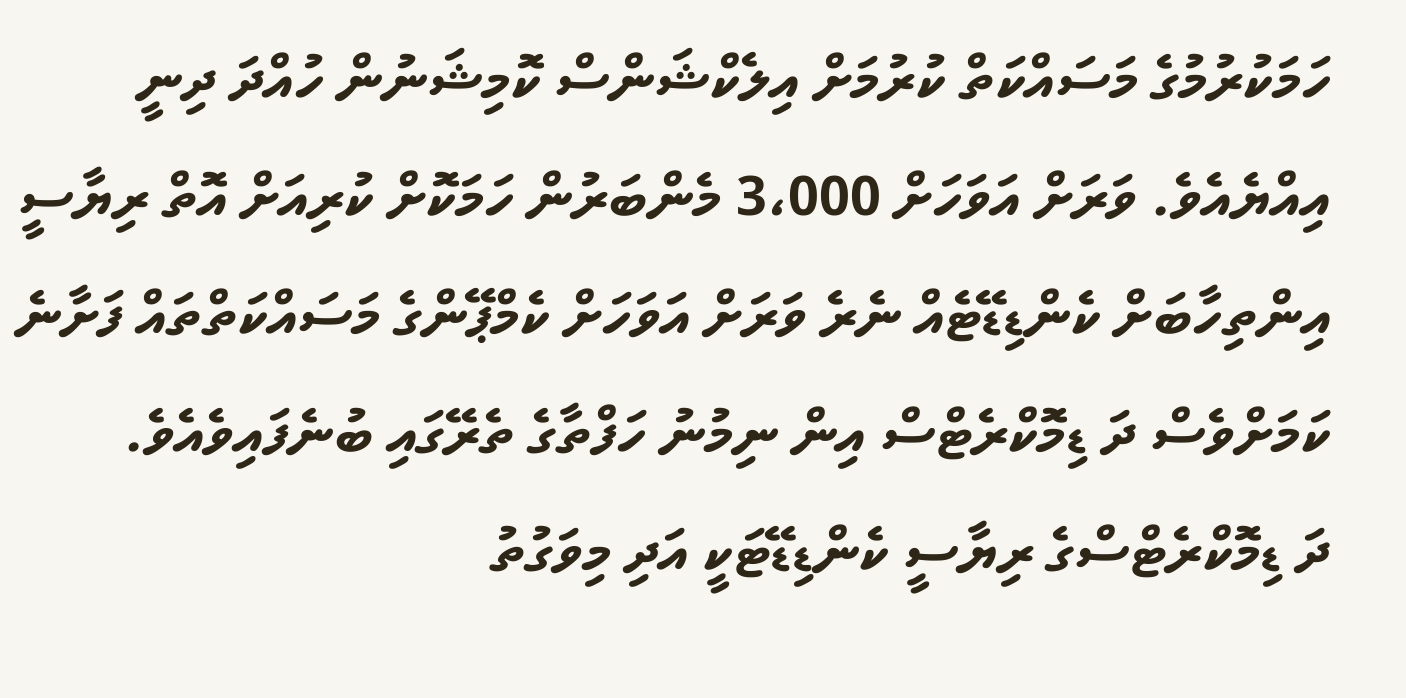ހަމަކުރުމުގެ މަސައްކަތް ކުރުމަށް އިލެކްޝަންސް ކޮމިޝަނުން ހުއްދަ ދިނީ އިއްޔެއެވެ. ވަރަށް އަވަހަށް 3،000 މެންބަރުން ހަމަކޮށް ކުރިއަށް އޮތް ރިޔާސީ އިންތިހާބަށް ކެންޑިޑޭޓެއް ނެރެ ވަރަށް އަވަހަށް ކެމްޕޭންގެ މަސައްކަތްތައް ފަށާނެ ކަމަށްވެސް ދަ ޑިމޮކްރެޓްސް އިން ނިމުނު ހަފްތާގެ ތެރޭގައި ބުނެފައިވެއެވެ.
ދަ ޑިމޮކްރެޓްސްގެ ރިޔާސީ ކެންޑިޑޭޓަކީ އަދި މިވަގުތު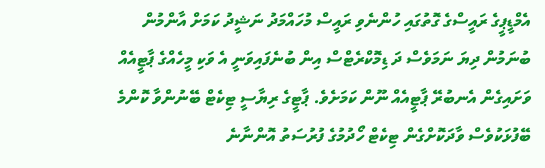އެމްޑީޕީގެ ރައީސްގެ ގޮތުގައި ހުންނެވި ރައީސް މުހައްމަދު ނަޝީދު ކަމަށް އާންމުން ބުނަމުން ދިޔަ ނަމަވެސް ދަ ޑިމޮކްރެޓްސް އިން ބުނެފައިވަނީ އެ ވަކި މީހެއްގެ ޕާޓީއެއް ވަށައިގެން އެނބުރޭ ޕާޓީއެއް ނޫން ކަމަށެވެ. ޕާޓީގެ ރިޔާސީ ޓިކެޓް ބޭނުންވާ ކޮންމެ ބޭފުޅަކުވެސް ވާދަކޮށްގެން ޓިކެޓް ހޯދުމުގެ ފުރުސަތު އޮންނާނެ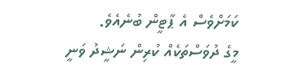ކަމަށްވެސް އެ ޕާޓީން ބުނެއެވެ.
މީގެ ދުވަސްތަކެއް ކުރިން ނަޝީދު ވަނީ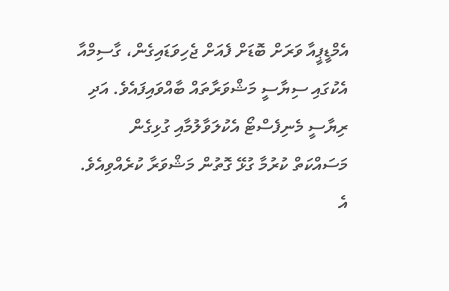އެމްޑީޕީއާ ވަރަށް ބޮޑަށް ފެއަށް ޖެހިވަޑައިގެން، ގާސިމްއާ އެކުގައި ސިޔާސީ މަޝްވަރާތައް ބާއްވައިފައެވެ. އަދި ރިޔާސީ މެނިފެސްޓޯ އެކުލަވާލުމާއި ގުޅިގެން މަސައްކަތް ކުރުމާ ގުޅޭ ގޮތުން މަޝްވަރާ ކުރެއްވިއެވެ. އެ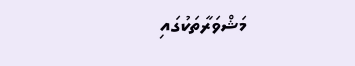މަޝްވަރާތަކުގައި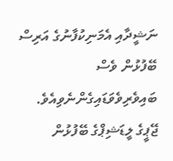ނަޝީދާއި އެމަނިކުފާނުގެ އަރިސް ބޭފުޅުން ވެސް ބައިވެރިވެވަޑައިގެންނެވިއެވެ.
ޖޭޕީގެ ލީޑަޝިޕްގެ ބޭފުޅުން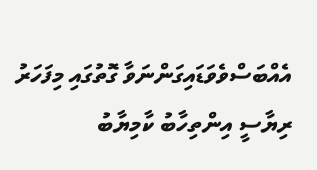އެއްބަސްވެވަޑައިގަންނަވާ ގޮތުގައި މިފަހަރު ރިޔާސީ އިންތިހާބު ކާމިޔާބު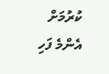ކުރުމަށް އެންމެ ފަހި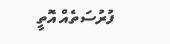ފުރުސަތެއް އޮތީ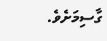ގާސިމަށެވެ.